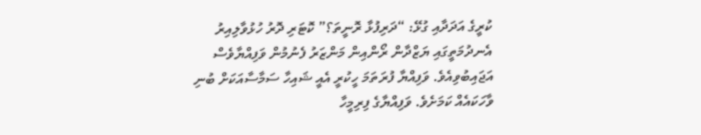ކުރީގެ އަދަދާއި ގުޅޭ: “ދަރިފުޅާ ރޮނީތަ؟” ކޮޓަރި ދޮރު ހުޅުވާލިއިރު އެނދުމަތީގައި ޔަޒްދާން ރޯންއިން މަންޒަރު ފެނުމުން ވަފިއްޔާވެސް އަޖައިބުވިއެވެ. ވަފިއްޔާ ފުރަތަމަ ހީކުރީ އެއީ ޝައިހާ ސަމާސާއަކަށް ބުނި ވާހަކައެއް ކަމަށެވެ. ވަފިއްޔާގެ ފިރިމީހާ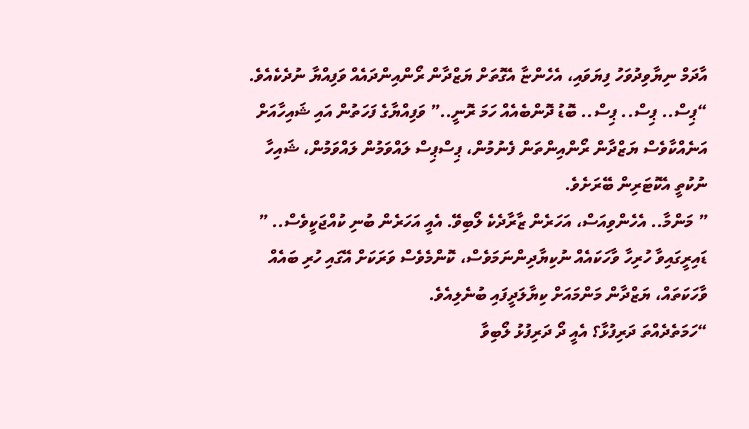އާދަމް ނިޔާވިދުވަހު ފިޔަވައި، އެހެންޏާ އެގޮތަށް ޔަޒްދާން ރޯންއިންދައެއް ވަފިއްޔާ ނުދެކެއެވެ.
“ޕިސް.. ޕިސް.. ޕިސް.. ބޮޑު ދޮންބެއެއް ހަމަ ރޮނީ..” ވަފިއްޔާގެ ފަހަތުން އައި ޝައިހާއަށް އަނެއްކާވެސް ޔަޒްދާން ރޯންއިންތަން ފެނުމުން، ޕިސްޕިސް ލައްވަމުން ލައްވަމުން، ޝައިހާ ނުކުތީ އެކޮޓަރިން ބޭރަށެވެ.
” މަންމާ.. އެހެންވިއަސް، އަހަރެން ޒާރާދެކެ ލޯބިވޭ. އެއީ އަހަރެން ބުނި ކުއްޖަކީވެސް.. ” ޑައިރީގައިވާ ހުރިހާ ވާހަކައެއް ނުކިޔާދިންނަމަވެސް، ކޮންމެވެސް ވަރަކަށް އޭގައި ހުރި ބައެއް ވާހަކަތައް، ޔަޒްދާން މަންމައަށް ކިޔާލަދީފައި ބުނެލިއެވެ.
“ހަމަތެދެއްތަ ދަރިފުޅާ؟ އެއީ ދޯ ދަރިފުޅު ލޯބިވާ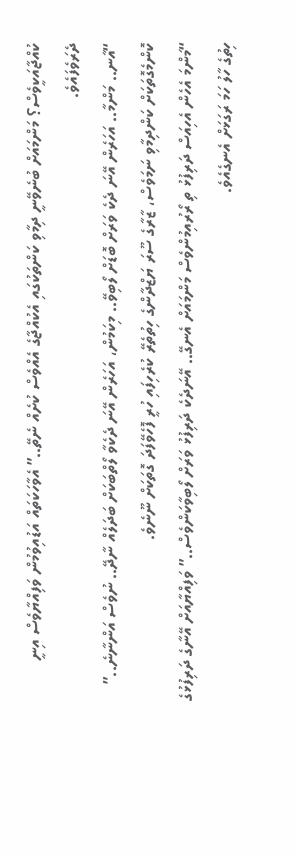ކުއްޖާއަކީވެސް؟ މަންމައަށް ބުނެވޭނީ ދިމާވި ކަންތަކުގައި އެކުއްޖާގެ އެއްވެސް ކުށެއް ނެތޭ..” އެވާހަކަތައް އަޑުއިވުމުން ވަފިއްޔާވެސް އިނީ ދެރަވެފައެވެ.
“އާނ.. މަންމާ.. އަހަރެން އޭނަ ދެކެ ވަރަށް ބޮޑަށް ލޯބިވޭ.. މިކަމުން، އަހަރެން އޭނަ ދެކެވާ ލޯތްބަކަށް ބަދަލެއް ނާދޭ.. ނުވެސް އަންނާނެ..” ކޮންމެގޮތަކަށް ކަންދިމާވި ނަމަވެސް، ޒާރާގެ ސޫރަ ޔަޒްދާންގެ ހިތުތެރޭ ކުރެހިފައި ހުރީ ފޮހެވޭފަދަ ގޮތަކަށް ނޫނެވެ.
“މަންމަ އެހެން އެހިއަސް ދަރިފުޅު ތި ރޯރުއިމުންވެސް މަންމައަށް އެނގޭ.. އޭނަދެކެ ދަރިފުޅު ވަރަށް ލޯބިވާކަންވެސް..” ވަފިއްޔާއަށް އޭނާގެ ދަރިފުޅުގެ ހިތުގެ ހާލު ހަމަ ރަގަޅަށް އެނގެއެވެ.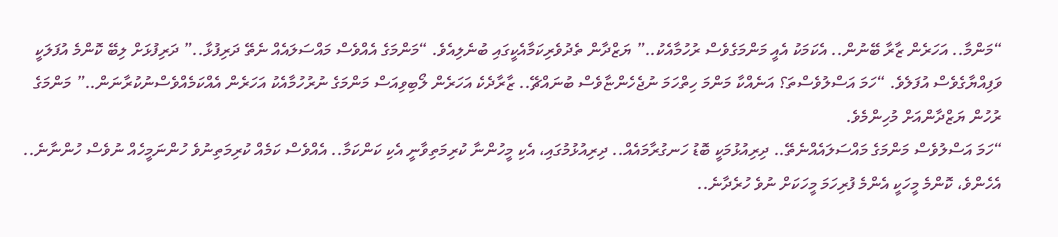“މަންމާ.. އަހަރެން ޒާރާ ބޭނުން.. އެކަމަކު އެއީ މަންމަގެވެސް ރުހުމާއެކު..” ޔަޒްދާން ތެދުވެރިކަމާއެކީގައި ބުނެލިއެވެ. “މަންމަގެ އެއްވެސް މައްސަލައެއް ނެތޭ ދަރިފުޅާ..” ދަރިފުޅަށް ލިބޭ ކޮންމެ އުފަލަކީ ވަފިއްޔާގެވެސް އުފަލެވެ. “ހަމަ އަސްލުވެސްތަ؟ އަނެއްކާ މަންމަ ހިތްހަމަ ނުޖެހެންޏާވެސް ބުނައްޗޭ.. ޒާރާދެކެ އަހަރެން ލޯބިވިއަސް މަންމަގެ ނުރުހުމާއެކު އަހަރެން އެއްކަމެއްވެސްނުކުރާނަން..” މަންމަގެ ރުހުން ޔަޒްދާންއަށް މުހިންމެވެ.
“ހަމަ އަސްލުވެސް މަންމަގެ މައްސަލައެއްނެތޭ.. ދިރިއުޅުމަކީ ބޮޑު ހަނގުރާމައެއް.. ދިރިއުޅުމުގައި، އެކި މީހުންނާ ކުރިމަތިވާނީ އެކި ކަންކަމާ.. އެއްވެސް ކަމެއް ކުރިމަތިނުވެ ހުންނަމީހެއް ނުވެސް ހުންނާނެ.. އެހެންވެ، ކޮންމެ މީހަކީ އެންމެ ފުރިހަމަ މީހަކަށް ނުވެ ހުރެދާނެ..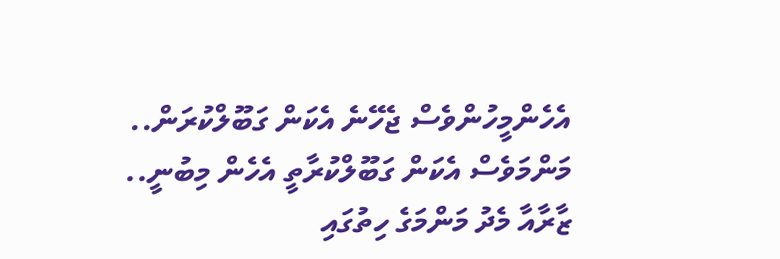އެހެންމީހުންވެސް ޖެހޭނެ އެކަން ގަބޫލްކުރަން.. މަންމަވެސް އެކަން ގަބޫލްކުރާތީ އެހެން މިބުނީ.. ޒާރާއާ މެދު މަންމަގެ ހިތުގައި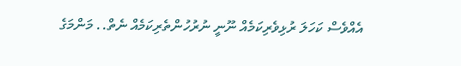އެއްވެސް ކަހަލަ ރުޅިވެރިކަމެއް ނޫނީ ނުރުހުންތެރިކަމެއް ނެތް.. މަންމަގެ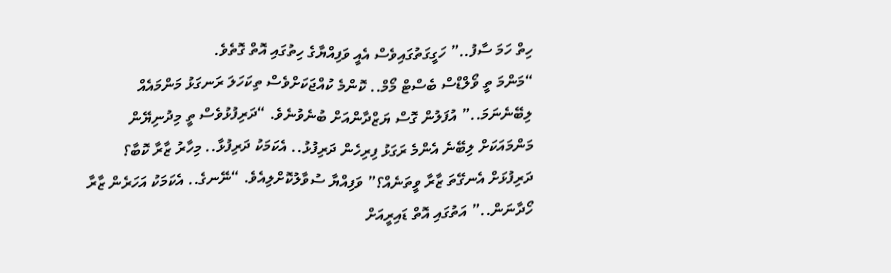ހިތް ހަމަ ސާފު..” ހަގީގަތުގައިވެސް އެއީ ވަފިއްޔާގެ ހިތުގައި އޮތް ގޮތެވެ.
“މަންމަ ތީ ވޯލްޑްސް ބެސްޓް މޯމް.. ކޮންމެ ކުއްޖަކަށްވެސް ތިކަހަލަ ރަނގަޅު މަންމައެއް ލިބޭނެނަމަ..” އުފަލުން ގޮސް ޔަޒްދާންއަށް ބުނެވުނެވެ. “ދަރިފުޅުވެސް ތީ މިދުނިޔޭން މަންމައަކަށް ލިބޭނެ އެންމެ ރަގަޅު ފިރިހެން ދަރިފުޅު.. އެކަމަކު ދަރިފުޅާ.. މިހާރު ޒާރާ ކޮބާ؟ ދަރިފުޅަށް އެނގޭތަ ޒާރާ ވީތަނެއް؟” ވަފިއްޔާ ސުވާލުކޮށްލިއެވެ. “ނޭނގެ.. އެކަމަކު އަހަރެން ޒާރާ ހޯދާނަން..” އަތުގައި އޮތް ޑައިރީއަށް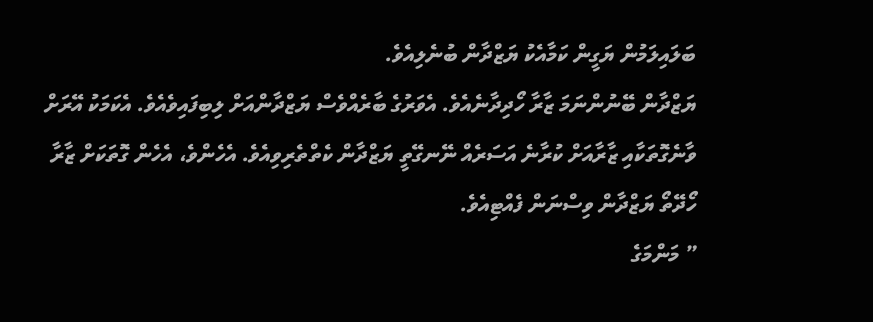ބަލައިލަމުން ޔަގީން ކަމާއެކު ޔަޒްދާން ބުނެލިއެވެ.
ޔަޒްދާން ބޭނުންނަމަ ޒާރާ ހޯދިދާނެއެވެ. އެވަރުގެ ބާރެއްވެސް ޔަޒްދާންއަށް ލިބިފައިވެއެވެ. އެކަމަކު އޭރަށް ވާނެގޮތަކާއި ޒާރާއަށް ކުރާނެ އަސަރެއް ނޭނގޭތީ ޔަޒްދާން ކެތްތެރިވިއެވެ. އެހެންވެ، އެހެން ގޮތަކަށް ޒާރާ ހޯދޭތޯ ޔަޒްދާން ވިސްނަން ފެއްޓިއެވެ.
” މަންމަގެ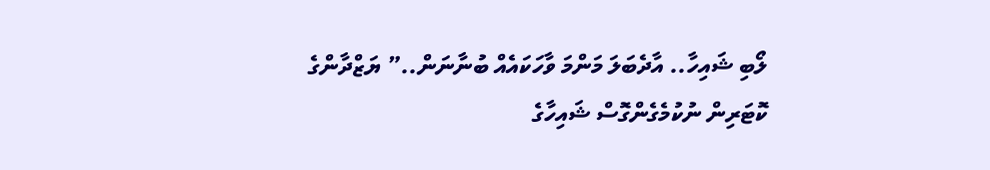ލޯބި ޝައިހާ.. އާދެބަލަ މަންމަ ވާހަކައެއް ބުނާނަން..” ޔަޒްދާންގެ ކޮޓަރިން ނުކުމެގެންގޮސް ޝައިހާގެ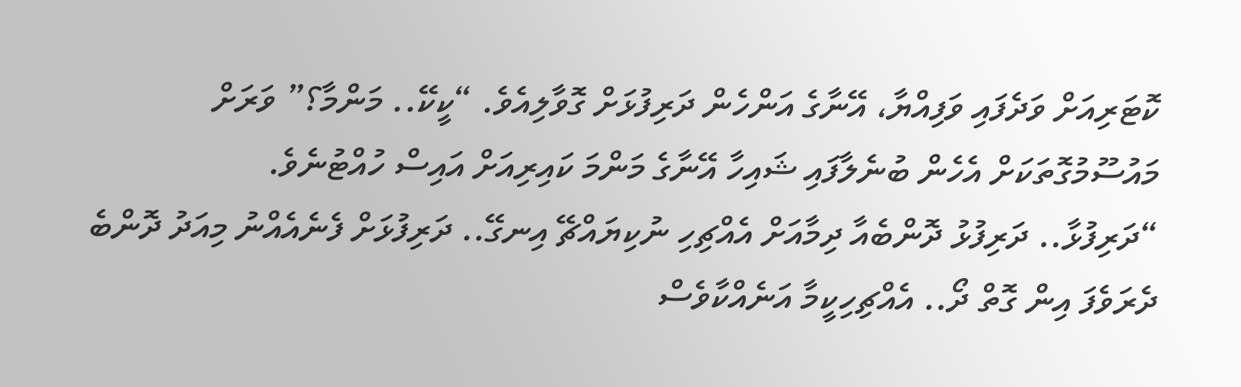ކޮޓަރިއަށް ވަދެފައި ވަފިއްޔާ، އޭނާގެ އަންހެން ދަރިފުޅަށް ގޮވާލިއެވެ. “ކީކޭ.. މަންމާ؟” ވަރަށް މައުސޫމުގޮތަކަށް އެހެން ބުނެލާފައި ޝައިހާ އޭނާގެ މަންމަ ކައިރިއަށް އައިސް ހުއްޓުނެވެ.
“ދަރިފުޅާ.. ދަރިފުޅު ދޮންބެއާ ދިމާއަށް އެއްޗިހި ނުކިޔައްޗޭ އިނގޭ.. ދަރިފުޅަށް ފެނެއެއްނު މިއަދު ދޮންބެ ދެރަވެފަ އިން ގޮތް ދޯ.. އެއްޗިހިކީމާ އަނެއްކާވެސް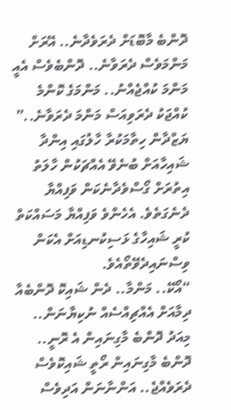ދޮންބެ މާބޮޑަށް ދެރަވެދާނެ.. އޭރަށް މަންމަވެސް ދެރަވާނެ.. ދޮންބެވެސް އެއީ މަންމަ ކުއްޖެއްނު.. މަންމަގެ ކޮންމެ ކުއްޖަކު ދެރަވިއަސް މަންމަ ދެރަވާނެ..” ޔަޒްދާން ހިތާމަކުރާ ހާލުގައި އިންދާ ޝައިހާއަށް ބުނެވޭ އެއްޗަކުން ހާލަތު އިތުރަށް ގޯސްވެދާނެކަން ވަފިއްޔާ ދެނެގަތެވެ. އެހެންވެ ވަފިއްޔާ މަސައްކަތް ކުރީ ޝައިހާގެ ޅަސިކުނޑިއަށް އެކަން ވިސްނައިދެވޭތޯއެވެ.
“އޯކޭ.. މަންމާ.. ދެން ޝައިކޮ ދޮންބެއާ ދިމާއަށް އެއްޗިއްސެއް ނުކިޔާނަން.. މިއަދު ދޮންބެ މާގިނައިން އެ ރޮނީ.. ދޮންބެ މާގިނައިން ރޯތީ ޝައިކޮވެސް ދެރަވެއްޖެ.. އަންނާނަން އަދިވެސް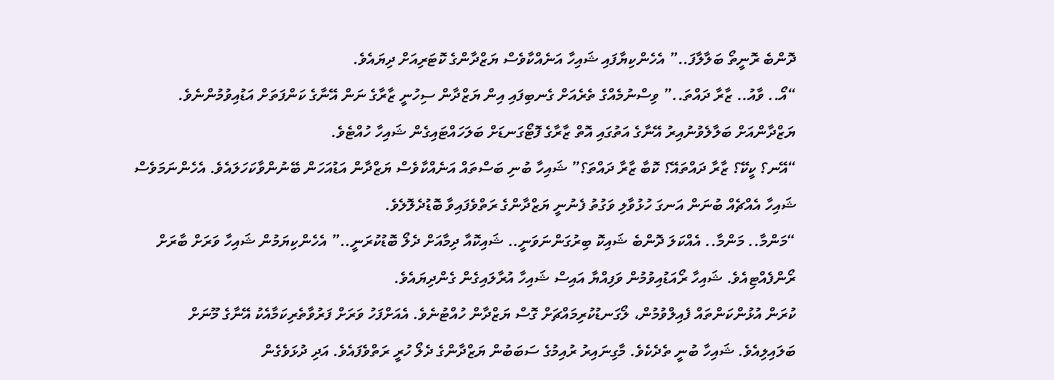ދޮންބެ ރޮނީތޯ ބަލާލާފަ..” އެހެންކިޔާފައި ޝައިހާ އަނެއްކާވެސް ޔަޒްދާންގެ ކޮޓަރިއަށް ދިޔައެވެ.
“އޯ.. ވާއު.. ޒާރާ ދައްތަ..” ވިސްނުމެއްގެ ތެރެއަށް ގެނބިފައި އިން ޔަޒްދާން ސިހުނީ ޒާރާގެ ނަން އޭނާގެ ކަންފަތަށް އަޑުއިވުމުންނެވެ. ޔަޒްދާންއަށް ބަލާލެވުނުއިރު އޭނާގެ އަތުގައި އޮތް ޒާރާގެ ފޮޓޯގަނޑަށް ބަލަހައްޓައިގެން ޝައިހާ ހުއްޓެވެ.
“އޭނ؟ ކީކޭ؟ ޒާރާ ދައްތައޭ؟ ކޮބާ ޒާރާ ދައްތަ؟” ޝައިހާ ބުނި ބަސްތައް އަނެއްކާވެސް ޔަޒްދާން އަޑުއަހަން ބޭނުންވާކަހަލައެވެ. އެހެންނަމަވެސް ޝައިހާ އެއްޗެއް ބުނަން އަނގަ ހުޅުވާލި ވަގުތު ފެނުނީ ޔަޒްދާންގެ ރަތްވެފައިވާ ބޮޑުދެލޮލެވެ.
“މަންމާ.. މަންމާ.. އެއްކަލަ ދޮންބެ ޝައިކޮ ބިރުގަންނަވަނީ.. ޝައިކޮއާ ދިމާއަށް ދެލޯ ބޮޑުކުރަނީ..” އެހެންކިޔަމުން ޝައިހާ ވަރަށް ބާރަށް ރޯންފެއްޓިއެވެ. ޝައިހާ ރޯއަޑުއިވުމުން ވަފިއްޔާ އައިސް ޝައިހާ އުރާލައިގެން ގެންދިޔައެވެ.
ކުރަން އުޅުންކަންތައް ފެއިލްވުމުން، ލޯގަނޑުކުރިމައްޗަށް ގޮސް ޔަޒްދާން ހުއްޓުނެވެ. އެއަށްފަހު ވަރަށް ފަރުވާތެރިކަމާއެކު އޭނާގެ މޫނަށް ބަލައިލިއެވެ. ޝައިހާ ބުނީ ތެދެކެވެ. މާގިނައިރު ރުއިމުގެ ސަބަބުން ޔަޒްދާންގެ ދެލޯ ހުރީ ރަތްވެފައެވެ. އަދި ދުޅަވެގެން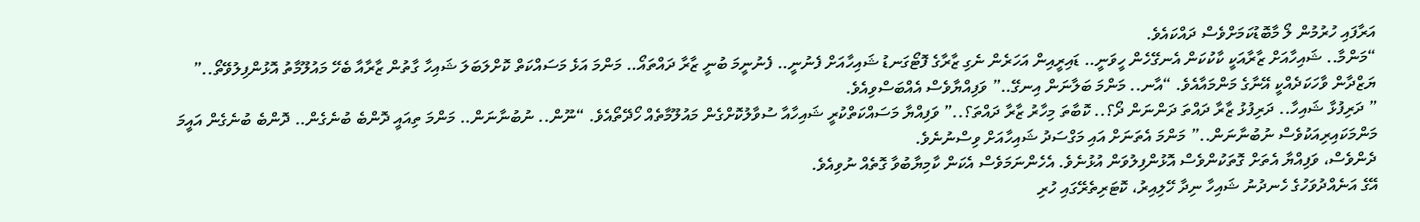އަރާފައި ހުރުމުން ލޯ މާބޮޑުކަމަށްވެސް ދައްކައެވެ.
“މަންމާ.. ޝައިހާއަށް ޒާރާއަކީ ކާކުކަން އެނގޭހެން ހީވަނީ.. ޑައިރީއިން އަހަރެން ނެގި ޒާރާގެ ފޮޓޯގަނޑު ޝައިހާއަށް ފެނުނީ.. ފެނުނީމަ ބުނީ ޒާރާ ދައްތައޯ.. މަންމަ އަޅެ މަސައްކަތް ކޮށްލަބަލަ ޝައިހާ ގާތުން ޒާރާއާ ބެހޭ މައުލޫމާތު އޮޅުންފިލުވޭތޯ..” ޔަޒްދާން ވާހަކަދެއްކީ އޭނާގެ މަންމައާއެވެ. “އާނ.. މަންމަ ބަލާނަން އިނގޭ..” ވަފިއްޔާވެސް އެއްބަސްވިއެވެ.
” ދަރިފުޅާ ޝައިހާ.. ދަރިފުޅު ޒާރާ ދައްތަ ދަންނަން ދޯ؟.. ކޮބާތަ މިހާރު ޒާރާ ދައްތަ؟..” ވަފިއްޔާ މަސައްކަތްކުރީ ޝައިހާއާ ސުވާލުކޮށްގެން މައުލޫމާތެއް ހޯދޭތޯއެވެ. “ނޫން.. ނުބުނާނަން.. މަންމަ ތިއައީ ދޮންބެ ބުނެގެން.. ދޮންބެ ބުނެގެން އައީމަ މަންމަކައިރިއަކުވެސް ނުބުނާނަން..” މަންމަ އެތަނަށް އައި މަގްސަދު ޝައިހާއަށް ވިސްނުނެވެ.
ދެންވެސް، ވަފިއްޔާ އެތަށް ގޮތަކުންވެސް އޮޅުންފިލުވަން އުޅުނެވެ. އެހެންނަމަވެސް އެކަން ކާމިޔާބުވާ ގޮތެއް ނުވިއެވެ.
އޭގެ އަނެއްދުވަހުގެ ހެނދުނު ޝައިހާ ނިދާ ހޭލިއިރު، ކޮޓަރިތެރޭގައި ހުރި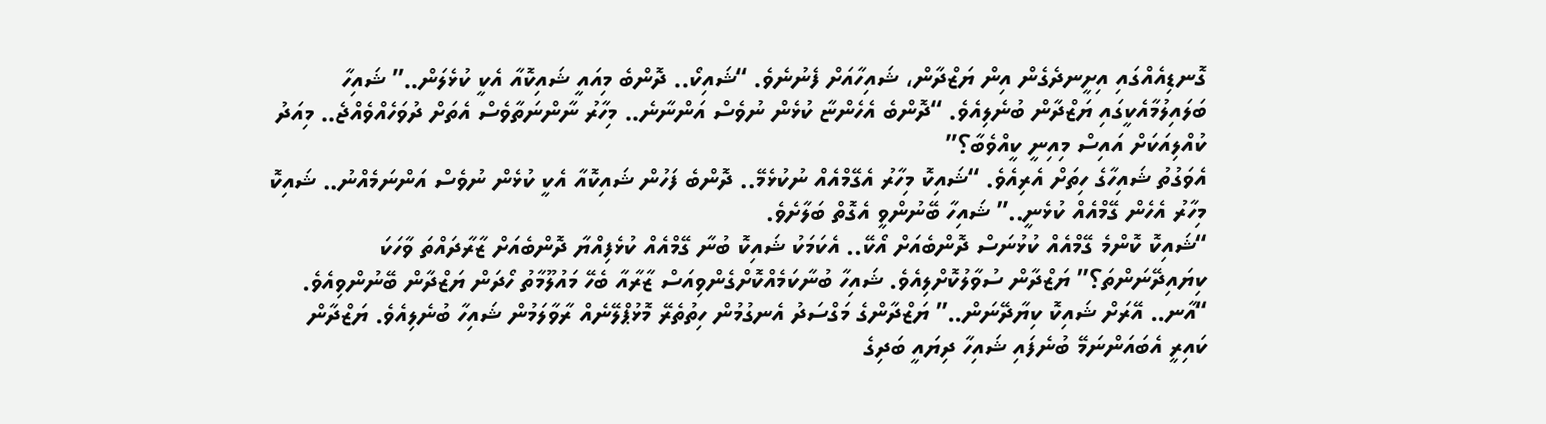ގޮނޑިއެއްގައި އިށީނދެގެން އިން ޔަޒްދާން، ޝައިހާއަށް ފެނުނެވެ. “ޝައިކޯ.. ދޮންބެ މިއައީ ޝައިކޮއާ އެކީ ކުޅެލަން..” ޝައިހާ ބަލައިލުމާއެކީގައި ޔަޒްދާން ބުނެލިއެވެ. “ދޮންބެ އެހެންޏާ ކުޅެން ނުވެސް އަންނާނެ.. މިހާރު ނާންނަތާވެސް އެތަށް ދުވަހެއްވެއްޖެ.. މިއަދު ކުއްލިއަކަށް އައިސް މިއިނީ ކީއްވެބާ؟”
އެވަގުތު ޝައިހާގެ ހިތަށް އެރިއެވެ. “ޝައިކޮ މިހާރު އެގޭމްއެއް ނުކުޅެމޭ.. ދޮންބެ ފަހުން ޝައިކޮއާ އެކީ ކުޅެން ނުވެސް އަންނަމެއްނު.. ޝައިކޮ މިހާރު އެހެން ގޭމްއެއް ކުޅެނީ..” ޝައިހާ ބޭނުންވީ އެގޮތް ބަލާށެވެ.
“ޝައިކޮ ކޮންމެ ގޭމްއެއް ކުޅުނަސް ދޮންބެއަށް އޯކޭ.. އެކަމަކު ޝައިކޮ ބުނާ ގޭމްއެއް ކުޅެފިއްޔާ ދޮންބެއަށް ޒާރާދައްތަ ވާހަކަ ކިޔައިދޭނަންތަ؟” ޔަޒްދާން ސުވާލުކޮށްލިއެވެ. ޝައިހާ ބުނާކަމެއްކޮށްގެންވިއަސް ޒާރާއާ ބެހޭ މައުލޫމާތު ހޯދަން ޔަޒްދާން ބޭނުންވިއެވެ. “އާނ.. އޭރަށް ޝައިކޮ ކިޔާދޭނަން..” ޔަޒްދާންގެ މަގްސަދު އެނގުމުން ހިތުތެރޭ މޮޅުޕްލޭނެއް ރާވާލަމުން ޝައިހާ ބުނެލިއެވެ. ޔަޒްދާން ކައިރީ އެބައަންނަމޭ ބުނެފައި ޝައިހާ ދިޔައީ ބަދިގެ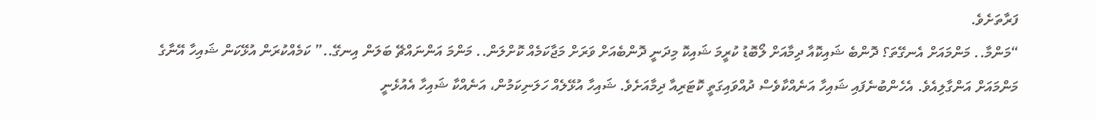ފަރާތަށެވެ.
“މަންމާ.. މަންމައަށް އެނގޭތަ؟ ދޮންބެ ޝައިކޮއާ ދިމާއަށް ލޯބޮޑު ކުރީމަ ޝައިކޮ މިދަނީ ދޮންބެއަށް ވަރަށް މަޖާކަމެއް ކޮށްލަން.. މަންމަ އަންނައްޗޭ ބަލަން އިނގޭ..” ކަމެއްކުރަން އުޅޭކަން ޝައިހާ އޭނާގެ މަންމައަށް އަންގާލިއެވެ. އެހެންބުނެފައި ޝައިހާ އަނެއްކާވެސް ދުއްވައިގަތީ ކޮޓަރިއާ ދިމާއަށެވެ. ޝައިހާ އުޅޭލެއް ހަލަނިކަމުން، އަނެއްކާ ޝައިހާ އެއުޅެނީ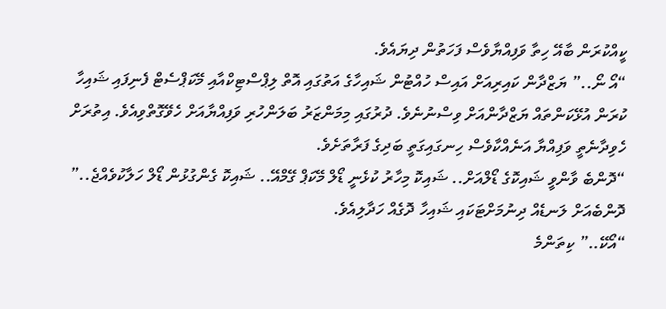ކީއްކުރަން ބާއޭ ހިތާ ވަފިއްޔާވެސް ފަހަތުން ދިޔައެވެ.
“އޯ ނޯ..” ޔަޒްދާން ކައިރިއަށް އައިސް ހުއްޓުން ޝައިހާގެ އަތުގައި އޮތް ލިޕްސްޓިކްއާއި މޭކަޕްސެޓް ފެނިފައި ޝައިހާ ކުރަން އުޅޭކަންތައް ޔަޒްދާންއަށް ވިސްނުނެވެ. ދުރުގައި މިމަންޒަރު ބަލަންހުރި ވަފިއްޔާއަށް ހެވޭގޮތްވިއެވެ. އިތުރަށް ހެވިދާނެތީ ވަފިއްޔާ އަނެއްކާވެސް ހިނގައިގަތީ ބަދިގެ ފަރާތަށެވެ.
“ދޮންބެ ވާންވީ ޝައިކޮގެ ޑޯލްއަށް.. ޝައިކޮ މިހާރު ކުޅެނީ ޑޯލް މޭކަޕް ގޭމްއޭ.. ޝައިކޮ ގެންގުޅުން ޑޯލް ހަލާކުވެއްޖެ..” ދޮންބެއަށް ލަނޑެއް ދިނުމަށްޓަކައި ޝައިހާ ދޮގެއް ހަދާލިއެވެ.
“އޯކޭ..” ކިތަންމެ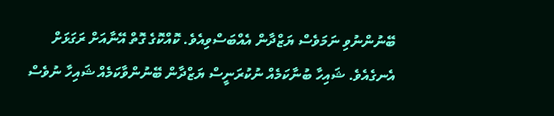ބޭނުންނުވި ނަމަވެސް ޔަޒްދާން އެއްބަސްވިއެވެ. ކޮއްކޮގެ ގޮތް އޭނާއަށް ރަގަޅަށް އެނގެއެވެ. ޝައިހާ ބުނާކަމެއް ނުކުރަނީސް ޔަޒްދާން ބޭނުންވާކަމެއް ޝައިހާ ނުވެސް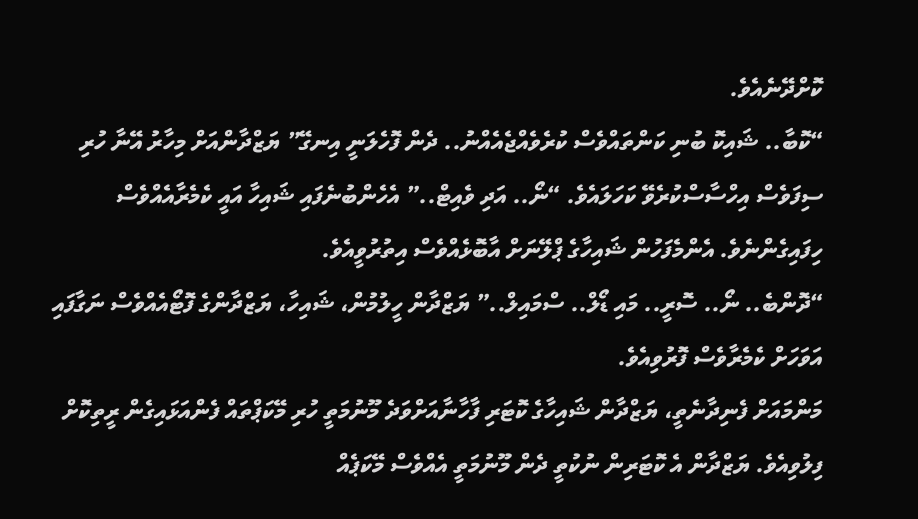ކޮށްދޭނެއެވެ.
“ކޮބާ.. ޝައިކޮ ބުނި ކަންތައްވެސް ކުރެވެއްޖެއެއްނު.. ދެން ފޮހެލަނީ އިނގޭ” ޔަޒްދާންއަށް މިހާރު އޭނާ ހުރި ސިފަވެސް އިހްސާސްކުރެވޭ ކަހަލައެވެ. “ނޯ.. އަދި ވެއިޓް..” އެހެންބުނެފައި ޝައިހާ އައީ ކެމެރާއެއްވެސް ހިފައިގެންނެވެ. އެންމެފަހުން ޝައިހާގެ ޕްލޭނަށް އާބޮޅެއްވެސް އިތުރުވީއެވެ.
“ދޮންބެ.. ނޯ.. ސޮރީ.. މައި ޑޯލް.. ސްމައިލް..” ޔަޒްދާން ހީލުމުން، ޝައިހާ، ޔަޒްދާންގެ ފޮޓޯއެއްވެސް ނަގާފައި އަވަހަށް ކެމެރާވެސް ފޮރުވިއެވެ.
މަންމައަށް ފެނިދާނެތީ، ޔަޒްދާން ޝައިހާގެ ކޮޓަރި ފާހާނާއަށްވަދެ މޫނުމަތީ ހުރި މޭކަޕްތައް ފެންއަޅައިގެން ރީތިކޮށް ފިލުވިއެވެ. ޔަޒްދާން އެ ކޮޓަރިން ނުކުތީ ދެން މޫނުމަތީ އެއްވެސް މޭކަޕެއް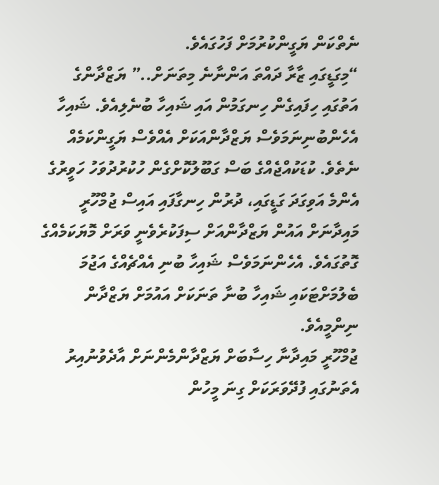ނެތްކަން ޔަގީންކުރުމަށް ފަހުގައެވެ.
“މިގަޑީގައި ޒާރާ ދައްތަ އަންނާނެ މިތަނަށް..” ޔަޒްދާންގެ އަތުގައި ހިފައިގެން ހިނގަމުން އައި ޝައިހާ ބުނެލިއެވެ. ޝައިހާ އެހެންބުނިނަމަވެސް ޔަޒްދާންއަކަށް އެއްވެސް ޔަގީންކަމެއް ނެތެވެ. ކުޑަކުއްޖެއްގެ ބަސް ގަބޫލުކޮށްގެން ހުކުރުދުވަހު ހަވީރުގެ އެންމެ އަވިގަދަ ގަޑީގައި، ދުރުން ހިނގާފައި އައިސް ޖުމްހޫރީ މައިދާނަށް އައުން ޔަޒްދާންއަށް ސިފަކުރެވެނީ ވަރަށް މޮޔަކަމެއްގެ ގޮތުގައެވެ. އެހެންނަމަވެސް ޝައިހާ ބުނި އެއްޗެއްގެ އަޖުމަ ބެލުމަށްޓަކައި ޝައިހާ ބުނާ ތަނަކަށް އައުމަށް ޔަޒްދާން ނިންމީއެވެ.
ޖުމްހޫރީ މައިދާނާ ހިސާބަށް ޔަޒްދާންމެންނަށް އާދެވުނުއިރު އެތަނުގައި ފުދޭވަރަކަށް ގިނަ މީހުން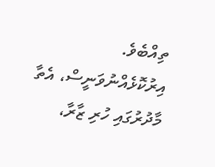ތިއްބެވެ. އިރުކޮޅެއްނުވަނީސް، އެތާ މާދުރުގައި ހުރި ޒާރާ،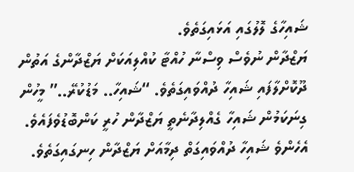ޝައިހާގެ ލޮލުގައި އަޅައިގަތެވެ.
ޔަޒްދާން ނުވެސް ވިސްނާ ހުއްޓާ ކުއްލިއަކަށް ޔަޒްދާންގެ އަތުން ދޫކޮށްލާފައި ޝައިހާ ދުއްވައިގަތެވެ. “ޝައިހާ.. މަޑުކުރޭ..” މީހުން ގިނަކަމުން ޝައިހާ ގެއްލިދާނެތީ ޔަޒްދާން ހުރީ ކަންބޮޑުވެފައެވެ. އެހެންވެ ޝައިހާ ދުއްވައިގަތް ދިމާއަށް ޔަޒްދާން ހިނގައިގަތެވެ.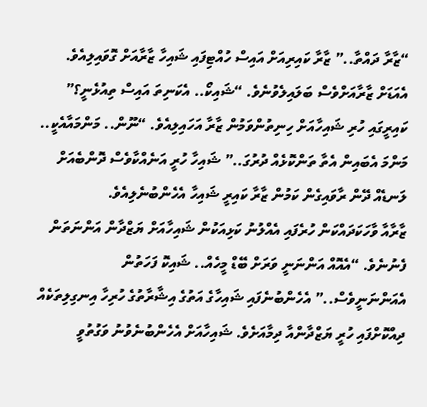“ޒާރާ ދައްތާ..” ޒާރާ ކައިރިއަށް އައިސް ހުއްޓިފައި ޝައިހާ ޒާރާއަށް ގޮވައިލިއެވެ. އެއަޑަށް ޒާރާއަށްވެސް ބަލައިލެވުނެވެ. “ޝައިކޯ.. އެކަނިތަ އައިސް ތިއުޅެނީ؟” ކައިރީގައި ހުރި ޝައިހާއަށް ހިނިތުންވަމުން ޒާރާ އަހައިލިއެވެ. “ނޫން.. މަންމައާއެކީ.. މަންމަ އެބައިން އެތާ ތަންކޮޅެއް ދުރުގަ..” ޝައިހާ ހުރީ އަނެއްކާވެސް ދޮންބެއަށް ލަނޑެއް ދޭން ރާވައިގެން ކަމުން ޒާރާ ކައިރީ ޝައިހާ އެހެންބުނެލިއެވެ.
ޒާރާއާ ވާހަކަދައްކަން ހުރެފައި އެއްލުނު ކަޅިއަކުން ޝައިހާއަށް ޔަޒްދާން އަންނަތަން ފެނުނެވެ. “އެއޮއް އަންނަނީ ވަރަށް ބޭޑް މީހެއް.. ޝައިކޮ ފަހަތުން އެއަންނަނީވެސް..” އެހެންބުނެފައި ޝައިހާގެ އަތުގެ އިޝާރާތުގެ ހުރިހާ އިނގިލިތަކެއް ދިއްކޮށްފައި ހުރީ ޔަޒްދާންއާ ދިމާއަށެވެ. ޝައިހާއަށް އެހެންބުނެވުނު ވަގުތުވީ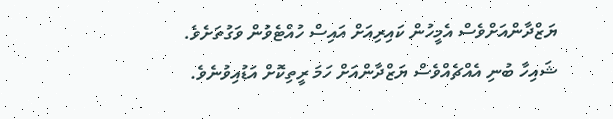ޔަޒްދާންއަށްވެސް އެމީހުން ކައިރިއަށް އައިސް ހުއްޓެވުން ވަގުތަށެވެ. ޝައިހާ ބުނި އެއްޗެއްވެސް ޔަޒްދާންއަށް ހަމަ ރީތިކޮށް އަޑުއިވުނެވެ.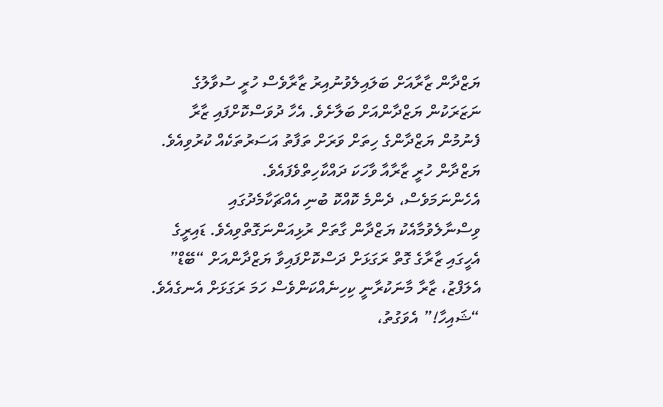ޔަޒްދާން ޒާރާއަށް ބަލައިލެވުނުއިރު ޒާރާވެސް ހުރީ ސުވާލުގެ ނަޒަރަކުން ޔަޒްދާންއަށް ބަލާށެވެ. އެހާ ދުވަސްކޮށްފައި ޒާރާ ފެނުމުން ޔަޒްދާންގެ ހިތަށް ވަރަށް ތަފާތު އަސަރުތަކެއް ކުރުވިއެވެ. ޔަޒްދާން ހުރީ ޒާރާއާ ވާހަކަ ދައްކާހިތްވެފައެވެ.
އެހެންނަމަވެސް، ދެންމެ ކޮއްކޮ ބުނި އެއްޗަކާމެދުގައި ވިސްނާލެވުމާއެކު ޔަޒްދާން ގާތަށް ރުޅިއަންނަގޮތްވިއެވެ. ޑައިރީގެ އެހީގައި ޒާރާގެ ގޮތް ރަގަޅަށް ދަސްކޮށްފައިވާ ޔަޒްދާންއަށް “ބޭޑް” އެލަފްޒު، ޒާރާ މާނަކުރާނީ ކިހިނެއްކަންވެސް ހަމަ ރަގަޅަށް އެނގެއެވެ.
“ޝައިހާ!” އެވަގުތު،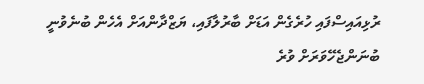ރުޅިއައިސްފައި ހުރެގެން އަޑަށް ބާރުލާފައި، ޔަޒްދާންއަށް އެހެން ބުނެވުނީ ބުނަންޖެހޭވަރަށް ވުރެ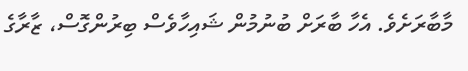މާބާރަށެވެ. އެހާ ބާރަށް ބުނުމުން ޝައިހާވެސް ބިރުންގޮސް، ޒާރާގެ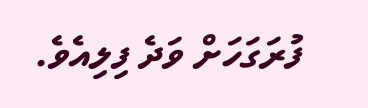ފުރަގަހަށް ވަދެ ފިލިއެވެ.